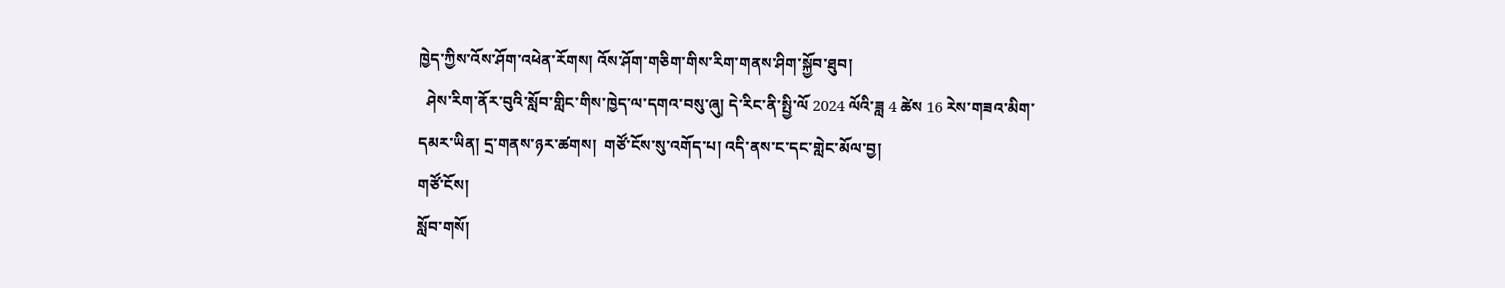ཁྱེད་ཀྱིས་འོས་ཤོག་འཕེན་རོགས། འོས་ཤོག་གཅིག་གིས་རིག་གནས་ཤིག་སྐྱོབ་ཐུབ།
  ཤེས་རིག་ནོར་བུའི་སློབ་གླིང་གིས་ཁྱེད་ལ་དགའ་བསུ་ཞུ། དེ་རིང་ནི་སྤྱི་ལོ 2024 ལོའི་ཟླ 4 ཚེས 16 རེས་གཟའ་མིག་དམར་ཡིན། དྲ་གནས་ཉར་ཚགས།  གཙོ་ངོས་སུ་འགོད་པ། འདི་ནས་ང་དང་གླེང་མོལ་བྱ།
གཙོ་ངོས།
སློབ་གསོ།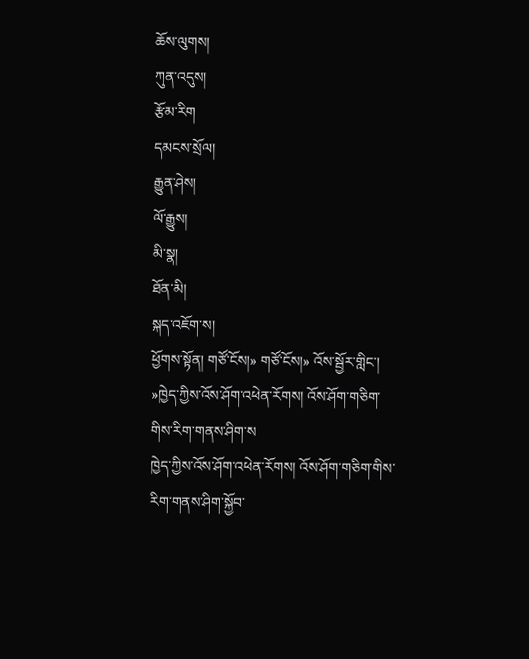ཆོས་ལུགས།
ཀུན་འདུས།
རྩོམ་རིག
དམངས་སྲོལ།
རྒྱུན་ཤེས།
ལོ་རྒྱུས།
མི་སྣ།
ཐོན་མི།
སྐད་འཇོག་ས།
ཕྱོགས་སྟོན། གཙོ་ངོས།» གཙོ་ངོས།» འོས་སྦྱོར་གླིང་། »ཁྱེད་ཀྱིས་འོས་ཤོག་འཕེན་རོགས། འོས་ཤོག་གཅིག་གིས་རིག་གནས་ཤིག་ས
ཁྱེད་ཀྱིས་འོས་ཤོག་འཕེན་རོགས། འོས་ཤོག་གཅིག་གིས་རིག་གནས་ཤིག་སྐྱོབ་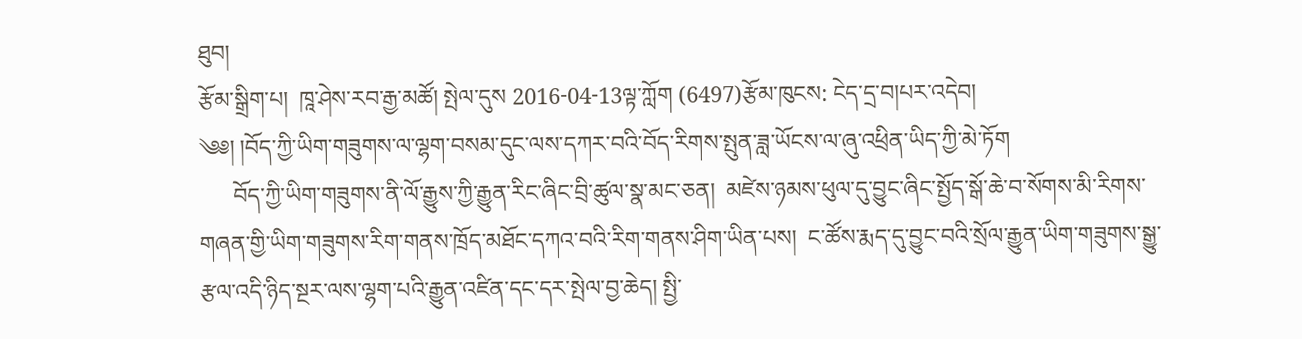ཐུབ།
རྩོམ་སྒྲིག་པ།  ཁཱ་ཤེས་རབ་རྒྱ་མཚོ། སྤེལ་དུས 2016-04-13ལྟ་ཀློག (6497)རྩོམ་ཁུངས: ངེད་དྲ་བ།པར་འདེབ།
༄༅། །བོད་ཀྱི་ཡིག་གཟུགས་ལ་ལྷག་བསམ་དུང་ལས་དཀར་བའི་བོད་རིགས་སྤུན་ཟླ་ཡོངས་ལ་ཞུ་འཕྲིན་ཡིད་ཀྱི་མེ་ཏོག
      བོད་ཀྱི་ཡིག་གཟུགས་ནི་ལོ་རྒྱུས་ཀྱི་རྒྱུན་རིང་ཞིང་བྲི་ཚུལ་སྣ་མང་ཅན།  མཛེས་ཉམས་ཕུལ་དུ་བྱུང་ཞིང་སྤྱོད་སྒོ་ཆེ་བ་སོགས་མི་རིགས་གཞན་གྱི་ཡིག་གཟུགས་རིག་གནས་ཁྲོད་མཐོང་དཀའ་བའི་རིག་གནས་ཤིག་ཡིན་པས།  ང་ཚོས་རྨད་དུ་བྱུང་བའི་སྲོལ་རྒྱུན་ཡིག་གཟུགས་སྒྱུ་རྩལ་འདི་ཉིད་སྔར་ལས་ལྷག་པའི་རྒྱུན་འཛིན་དང་དར་སྤེལ་བྱ་ཆེད། སྤྱི་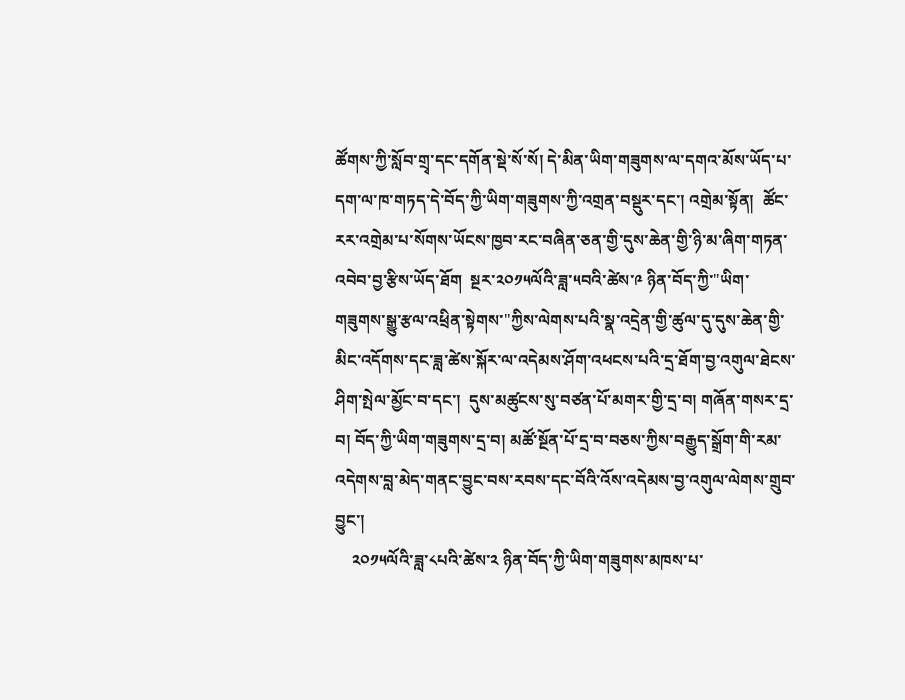ཚོགས་ཀྱི་སློབ་གྲྭ་དང་དགོན་སྡེ་སོ་སོ། དེ་མིན་ཡིག་གཟུགས་ལ་དགའ་མོས་ཡོད་པ་དག་ལ་ཁ་གཏད་དེ་བོད་ཀྱི་ཡིག་གཟུགས་ཀྱི་འགྲན་བསྡུར་དང་། འགྲེམ་སྟོན།  ཚོང་རར་འགྲེམ་པ་སོགས་ཡོངས་ཁྱབ་རང་བཞིན་ཅན་གྱི་དུས་ཆེན་གྱི་ཉི་མ་ཞིག་གཏན་འབེབ་བྱ་རྩིས་ཡོད་ཐོག  སྔར་༢༠༡༥ལོའི་ཟླ་༥བའི་ཚེས་༩ ཉིན་བོད་ཀྱི་"ཡིག་གཟུགས་སྒྱུ་རྩལ་འཕྲིན་སྟེགས་"ཀྱིས་ལེགས་པའི་སྣ་འདྲེན་གྱི་ཚུལ་དུ་དུས་ཆེན་གྱི་མིང་འདོགས་དང་ཟླ་ཚེས་སྐོར་ལ་འདེམས་ཤོག་འཕངས་པའི་དྲ་ཐོག་བྱ་འགུལ་ཐེངས་ཤིག་སྤེལ་མྱོང་བ་དང་།  དུས་མཚུངས་སུ་བཙན་པོ་མགར་གྱི་དྲ་བ། གཞོན་གསར་དྲ་བ། བོད་ཀྱི་ཡིག་གཟུགས་དྲ་བ། མཚོ་སྔོན་པོ་དྲ་བ་བཅས་ཀྱིས་བརྒྱུད་སྒྲོག་གི་རམ་འདེགས་བླ་མེད་གནང་བྱུང་བས་རབས་དང་བོའི་འོས་འདེམས་བྱ་འགུལ་ལེགས་གྲུབ་བྱུང་།
    ༢༠༡༥ལོའི་ཟླ་༨པའི་ཚེས་༢ ཉིན་བོད་ཀྱི་ཡིག་གཟུགས་མཁས་པ་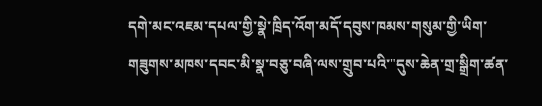དགེ་མང་འཇམ་དཔལ་གྱི་སྣེ་ཁྲིད་འོག་མདོ་དབུས་ཁམས་གསུམ་གྱི་ཡིག་གཟུགས་མཁས་དབང་མི་སྣ་བཅུ་བཞི་ལས་གྲུབ་པའི་"དུས་ཆེན་གྲ་སྒྲིག་ཚན་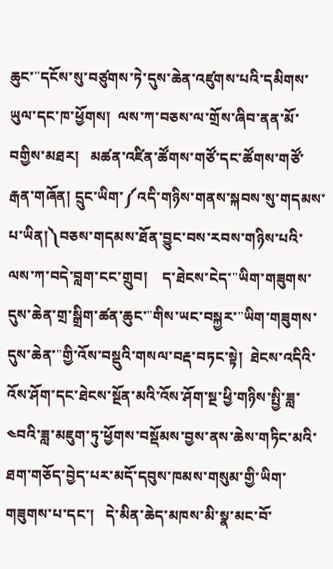ཆུང་"དངོས་སུ་བཙུགས་ཏེ་དུས་ཆེན་འཛུགས་པའི་དམིགས་ཡུལ་དང་ཁ་ཕྱོགས།  ལས་ཀ་བཅས་ལ་གྲོས་ཞིབ་ནན་མོ་བགྱིས་མཐར།   མཚན་འཛིན་ཚོགས་གཙོ་དང་ཚོགས་གཙོ་རྒན་གཞོན། དྲུང་ཡིག་༼འདི་གཉིས་གནས་སྐབས་སུ་གདམས་པ་ཡིན།༽བཅས་གདམས་ཐོན་བྱུང་བས་རབས་གཉིས་པའི་ལས་ཀ་བདེ་བླག་ངང་གྲུབ།    ད་ཐེངས་ངེད་"ཡིག་གཟུགས་དུས་ཆེན་གྲ་སྒྲིག་ཚན་ཆུང་"གིས་ཡང་བསྐྱར་"ཡིག་གཟུགས་དུས་ཆེན་"གྱི་འོས་བསྡུའི་གསལ་བརྡ་བཏང་སྟེ།  ཐེངས་འདིའི་འོས་ཤོག་དང་ཐེངས་སྔོན་མའི་འོས་ཤོག་སྔ་ཕྱི་གཉིས་སྤྱི་ཟླ་༤བའི་ཟླ་མཇུག་ཏུ་ཕྱོགས་བསྡོམས་བྱས་ནས་ཆེས་གཏིང་མའི་ཐག་གཅོད་བྱེད་པར་མདོ་དབུས་ཁམས་གསུམ་གྱི་ཡིག་གཟུགས་པ་དང་།   དེ་མིན་ཆེད་མཁས་མི་སྣ་མང་བོ་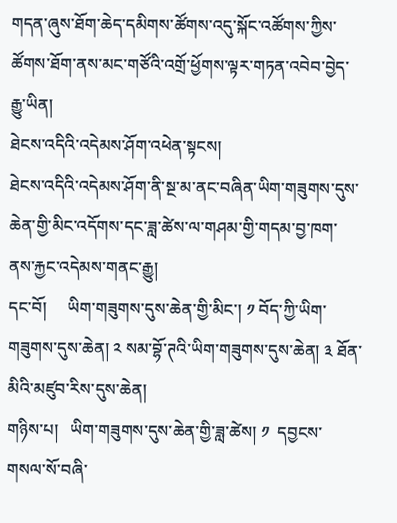གདན་ཞུས་ཐོག་ཆེད་དམིགས་ཚོགས་འདུ་སྐོང་འཚོགས་ཀྱིས་ཚོགས་ཐོག་ནས་མང་གཙོའི་འགྲོ་ཕྱོགས་ལྟར་གཏན་འབེབ་བྱེད་རྒྱུ་ཡིན།
ཐེངས་འདིའི་འདེམས་ཤོག་འཕེན་སྟངས།
ཐེངས་འདིའི་འདེམས་ཤོག་ནི་སྔ་མ་ནང་བཞིན་ཡིག་གཟུགས་དུས་ཆེན་གྱི་མིང་འདོགས་དང་ཟླ་ཚེས་ལ་གཤམ་གྱི་གདམ་བྱ་ཁག་ནས་རྐྱང་འདེམས་གནང་རྒྱུ།
དང་བོ།     ཡིག་གཟུགས་དུས་ཆེན་གྱི་མིང་། ༡ བོད་ཀྱི་ཡིག་གཟུགས་དུས་ཆེན། ༢ སམ་བྷོ་ཊའི་ཡིག་གཟུགས་དུས་ཆེན། ༣ ཐོན་མིའི་མཛུབ་རིས་དུས་ཆེན།
གཉིས་པ།   ཡིག་གཟུགས་དུས་ཆེན་གྱི་ཟླ་ཚེས། ༡  དབྱངས་གསལ་སོ་བཞི་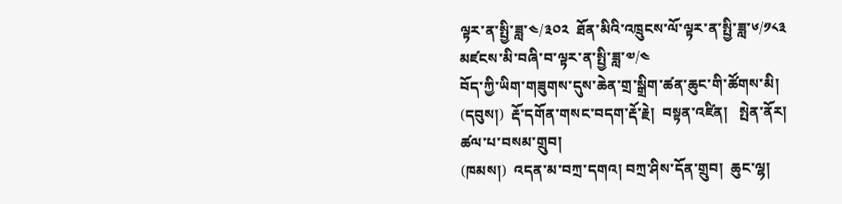ལྟར་ན་སྤྱི་ཟླ་༤/༣༠༢  ཐོན་མིའི་འཁྲུངས་ལོ་ལྟར་ན་སྤྱི་ཟླ་༦/༡༨༣  མཛངས་མི་བཞི་བ་ལྟར་ན་སྤྱི་ཟླ་༧/༤
བོད་ཀྱི་ཡིག་གཟུགས་དུས་ཆེན་གྲ་སྒྲིག་ཚན་ཆུང་གི་ཚོགས་མི།
(དབུས།)  རྡོ་དགོན་གསང་བདག་རྡོ་རྗེ།  བསྟན་འཛིན།   སྤེན་ནོར།  ཚལ་པ་བསམ་གྲུབ།
(ཁམས།)  འདན་མ་བཀྲ་དགའ། བཀྲ་ཤིས་དོན་གྲུབ།  ཆུང་ལྷ།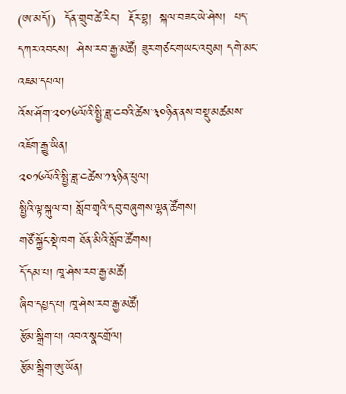(ཨ་མདོ།)  དོན་གྲུབ་ཚེ་རིང་།  རྡོར་བྷ།  སྐལ་བཟང་ཡེ་ཤེས།  པད་དཀར་འབངས།  ཤེས་རབ་རྒྱ་མཚོ། ཟུར་གཙང་གཡང་འབུམ། དགེ་མང་འཇམ་དཔལ།
འོས་ཤོག་༢༠༡༦ལོའི་སྤྱི་ཟླ་༤བའི་ཚེས་༣༠ཉིན་ནས་བསྡུ་མཚམས་འཇོག་རྒྱུ་ཡིན།
༢༠༡༦ལོའི་སྤྱི་ཟླ་༤ཚེས་༡༣ཉིན་ཕུལ།
སྤྱིའི་ལྟ་སྐུལ་བ། སློབ་གྲྭའི་དབུ་བཞུགས་ལྷན་ཚོགས།
གཙོ་སྐྱོང་སྡེ་ཁག ཐོན་མིའི་སློབ་ཚོགས།
དོ་དམ་པ། ཁཱ་ཤེས་རབ་རྒྱ་མཚོ།
ཞིབ་དཔྱད་པ། ཁཱ་ཤེས་རབ་རྒྱ་མཚོ།
རྩོམ་སྒྲིག་པ། འབའ་སྣང་གྲོལ།
རྩོམ་སྒྲིག་ཨུ་ཡོན།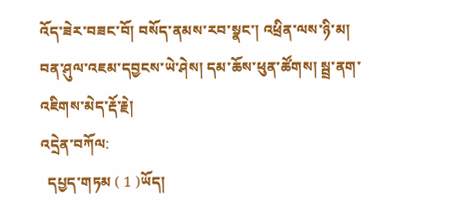འོད་ཟེར་བཟང་བོ། བསོད་ནམས་རབ་སྣང་། འཕྲིན་ལས་ཉི་མ། བན་ཤུལ་འཇམ་དབྱངས་ཡེ་ཤེས། དམ་ཆོས་ཕུན་ཚོགས། སྦྲ་ནག་འཇིགས་མེད་རྡོ་རྗེ།
འདྲེན་བཀོལ:
  དཔྱད་གཏམ ( 1 )ཡོད།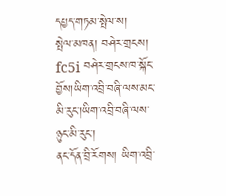དཔྱད་གཏམ་སྤེལ་ས།
སྤེལ་མཁན། བཤེར་གྲངས། fc5i བཤེར་གྲངས་ཁ་སྐོང་བྱོས།ཡིག་འབྲི་བཞི་ལས་མང་མི་རུང་།ཡིག་འབྲི་བཞི་ལས་ཉུང་མི་རུང་།
ནང་དོན་བྲི་རོགས། ཡིག་འབྲི་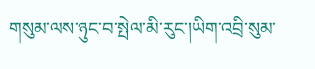གསུམ་ལས་ཉུང་བ་སྤེལ་མི་རུང་།ཡིག་འབྲི་སུམ་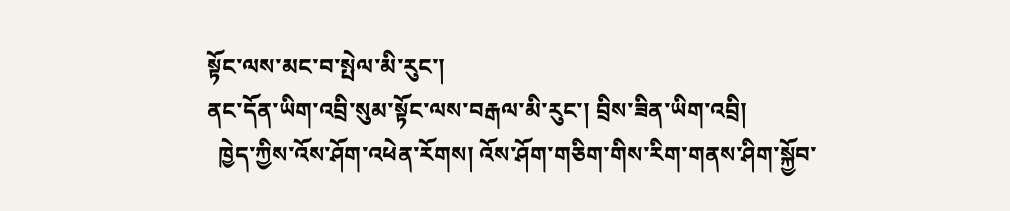སྟོང་ལས་མང་བ་སྤེལ་མི་རུང་།
ནང་དོན་ཡིག་འབྲི་སུམ་སྟོང་ལས་བརྒལ་མི་རུང་། བྲིས་ཟིན་ཡིག་འབྲི།
  ཁྱེད་ཀྱིས་འོས་ཤོག་འཕེན་རོགས། འོས་ཤོག་གཅིག་གིས་རིག་གནས་ཤིག་སྐྱོབ་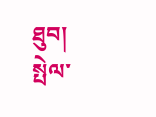ཐུབ།   སྤེལ་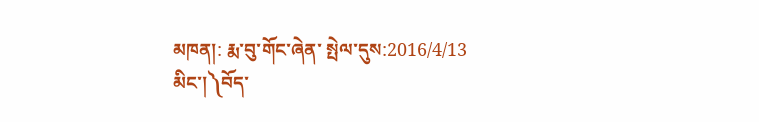མཁན།: རྨ་བུ་གོང་ཞེན་ སྤེལ་དུས:2016/4/13
མིང་།༽བོད་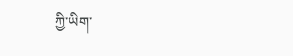ཀྱི་ཡིག་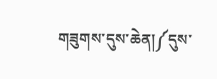གཟུགས་དུས་ཆེན།༼དུས་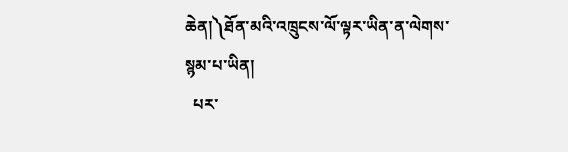ཆེན།༽ཐོན་མའི་འཁྲུངས་ལོ་ལྟར་ཡིན་ན་ལེགས་སྙམ་པ་ཡིན།
  པར་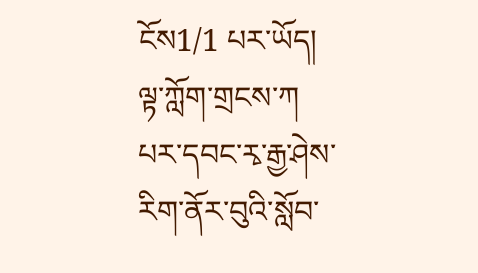ངོས1/1 པར་ཡོད།
ལྟ་ཀློག་གྲངས་ཀ
པར་དབང་རྭ་རྒྱ་ཤེས་རིག་ནོར་བུའི་སློབ་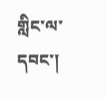གླིང་ལ་དབང་།